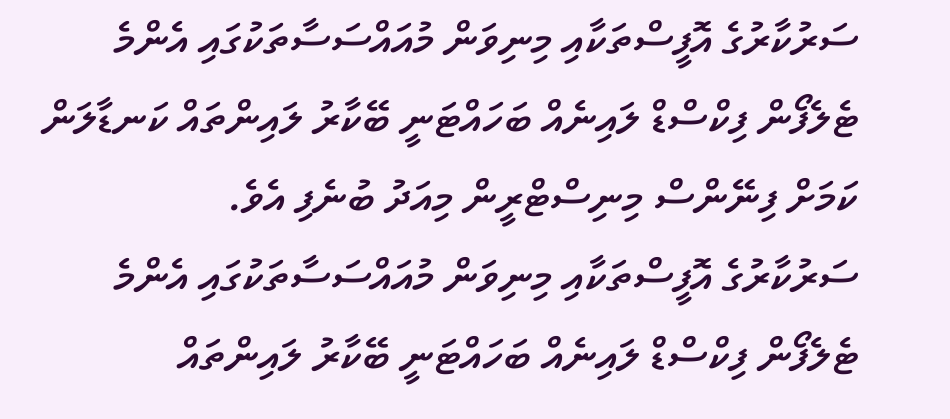ސަރުކާރުގެ އޮފީސްތަކާއި މިނިވަން މުއައްސަސާތަކުގައި އެންމެ ޓެލެފޯން ފިކްސްޑް ލައިނެއް ބަހައްޓަނީ ބޭކާރު ލައިންތައް ކަނޑާލަން ކަމަށް ފިނޭންސް މިނިސްޓްރީން މިއަދު ބުނެފި އެވެ.
ސަރުކާރުގެ އޮފީސްތަކާއި މިނިވަން މުއައްސަސާތަކުގައި އެންމެ ޓެލެފޯން ފިކްސްޑް ލައިނެއް ބަހައްޓަނީ ބޭކާރު ލައިންތައް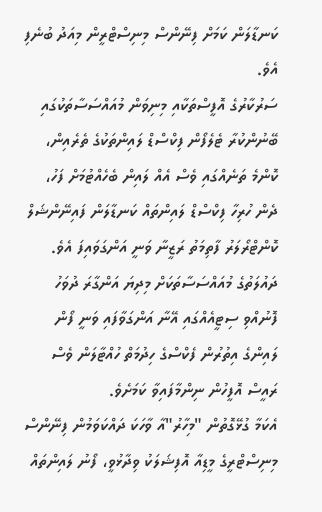ކަނޑާލަން ކަމަށް ފިނޭންސް މިނިސްޓްރީން މިއަދު ބުނެފި އެވެ.
ސަރުކާރުގެ އޮފީސްތަކާއި މިނިވަން މުއައްސަސާތަކުގައި ބޭނުންކުރާ ޓެލެފޯން ފިކްސްޑް ލައިންތަކުގެ ތެރެއިން، ކޮންމެ ތަނެއްގައި ވެސް އެއް ލައިން ބެހެއްޓުމަށް ފަހު، ދެން ހުރިހާ ފިކްސްޑް ލައިންތައް ކަނޑާލަން ފައިނޭންޝަލް ކޮންޓްރޯލަރު ފާތިމަތު ރަޒީނާ ވަނީ އަންގަވައިފަ އެވެ.
ދައުލަތުގެ މުއައްސަސާތަކަށް މިދިޔަ އަންގާރަ ދުވަހު ފޮނުއްވި ސިޓީއެއްގައި އޭނާ އަންގަވާފައި ވަނީ ފޯން ލައިންގެ އިތުރުން ފެކްސްގެ ހިދުމަތް ހުއްޓާލަން ވެސް ރައީސް އޮފީހުން ނިންމާފައިވާ ކަމަށެވެ.
އެކަމާ ގުޅޭގޮތުން "މިހާރު"އާ ވާހަކަ ދައްކަވަމުން ފިނޭންސް މިނިސްޓްރީގެ މީޑިއާ އޮފިޝަލަކު ވިދާޅުވީ، ފޯނު ލައިންތައް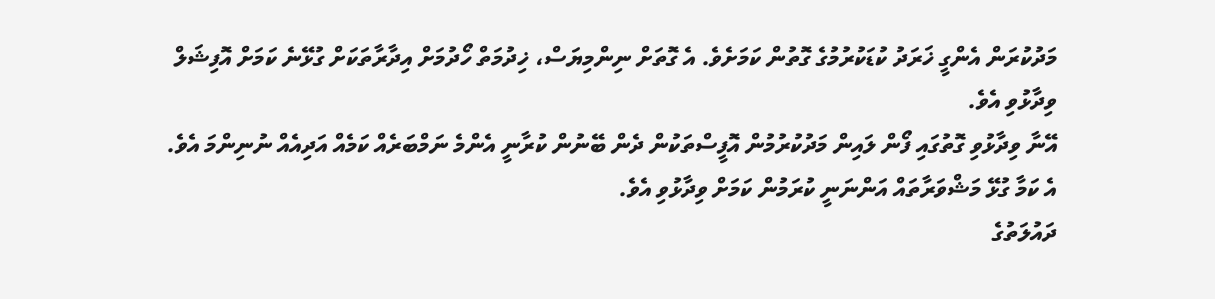މަދުކުރަން އެންގީ ޚަރަދު ކުޑަކުރުމުގެ ގޮތުން ކަމަށެވެ. އެ ގޮތަށް ނިންމިޔަސް، ޚިދުމަތް ހޯދުމަށް އިދާރާތަކަށް ގުޅޭނެ ކަމަށް އޮފިޝަލް ވިދާޅުވި އެވެ.
އޭނާ ވިދާޅުވި ގޮތުގައި ފޯން ލައިން މަދުކުރުމުން އޮފީސްތަކުން ދެން ބޭނުން ކުރާނީ އެންމެ ނަމްބަރެއް ކަމެއް އަދިއެއް ނުނިންމަ އެވެ. އެ ކަމާ ގުޅޭ މަޝްވަރާތައް އަންނަނީ ކުރަމުން ކަމަށް ވިދާޅުވި އެވެ.
ދައުލަތުގެ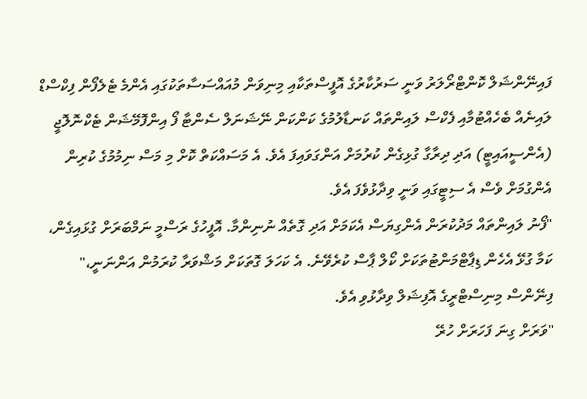ފައިނޭންޝަލް ކޮންޓްރޯލަރު ވަނީ ސަރުކާރުގެ އޮފީސްތަކާއި މިނިވަން މުއައްސަސާތަކުގައި އެންމެ ޓެލެފޯން ފިކްސްޑް ލައިނެއް ބެހެއްޓުމާއި ފެކްސް ލައިންތައް ކަނޑާލުމުގެ ކަންކަން ނޭޝަނަލް ސެންޓާ ފޯ އިންފޮމޭޝަން ޓެކްނޮލޮޖީ (އެންސީއައިޓީ) އަދި ދިރާގާ ގުޅިގެން ކުރުމަށް އަންގަވައިފަ އެވެ. އެ މަސައްކަތް ކޮށް މި މަސް ނިމުމުގެ ކުރިން އެންގުމަށް ވެސް އެ ސިޓީގައި ވަނީ ވިދާޅުވެފަ އެވެ.
"ފޯނު ލައިންތައް މަދުކުރަން އެންގިޔަސް އެކަމަށް އަދި ގޮތެއް ނުނިންމާ. އޮފީހުގެ ރަސްމީ ނަމްބަރަށް ގުޅައިގެން، ކަމާ ގުޅޭ އެހެން ޑިޕާޓްމަންޓުތަކަށް ކޯލް ޕާސް ކުރެވޭނެ. އެ ކަހަލަ ގޮތަކަށް މަޝްވަރާ ކުރަމުން އަންނަނީ،" ފިނޭންސް މިނިސްޓްރީގެ އޮފިޝަލް ވިދާޅުވި އެވެ.
"ވަރަށް ގިނަ ފަހަރަށް ހުރޭ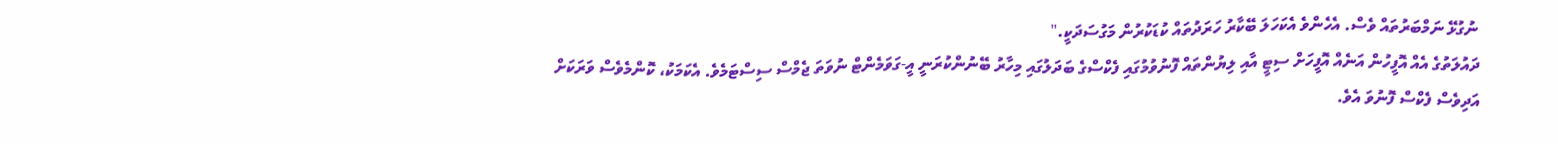ނުގުޅޭ ނަމްބަރުތައް ވެސް. އެހެންވެ އެކަހަލަ ބޭކާރު ހަރަދުތައް ކުޑަކުރުން މަގުސަދަކީ."
ދައުލަތުގެ އެއް އޮފީހުން އަނެއް އޮފީހަށް ސިޓީ އާއި ލިޔުންތައް ފޮނުވުމުގައި ފެކްސްގެ ބަދަލުގައި މިހާރު ބޭނުންކުރަނީ އީ-ގަވަމެންޓް ނުވަތަ ޖެމްސް ސިސްޓަމެވެ. އެކަމަކު، ކޮންމެވެސް ވަރަކަށް އަދިވެސް ފެކްސް ފޮނުވަ އެވެ.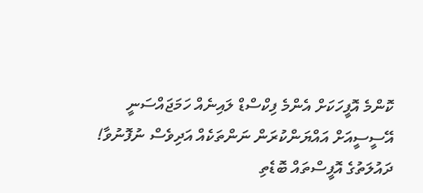ކޮންމެ އޮފީހަކަށް އެންމެ ފިކްސްޑް ލައިނެއް ހަމަޖައްސަނީ
އޭސީސީއަށް އައްޔަންކުރަން ނަންތަކެއް އަދިވެސް ނުފޮނުވާ!
ދައުލަތުގެ އޮފީސްތައް ބޮޑެތި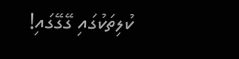ކުލިތަކުގައި ގޭގޭގައި!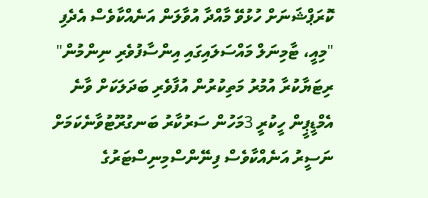ކޮރަޕްޝަނަށް ހުޅުވޭ މާއްދާ އުވާލަން އަނެއްކާވެސް އެދެފި
"މިއީ، ޓާމިނަލް މައްސަލައިގައި އިންސާފުވެރި ނިންމުން"
ރިޓަޔާކުރާ އުމުރު މަތިކުރުން އުފާވެރި ބަދަލަކަށް ވާނެ
އެމްޑީޕީން ހީކުރީ 3މަހުން ސަރުކާރު ބަނގުރޫޓުވާނެކަމަށް
ނަސީރު އަނެއްކާވެސް ފިނޭންސްމިނިސްޓަރުގެ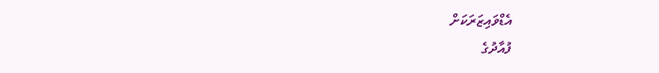އެޑްވައިޒަރަކަށް
ފުއާދުގެ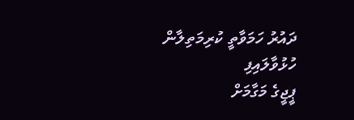ދައުރު ހަމަވާތީ ކުރިމަތިލާން ހުޅުވާލައިފި
ޕީޖީގެ މަގާމަށް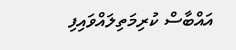އައްބާސް ކުރިމަތިލައްވައިފި